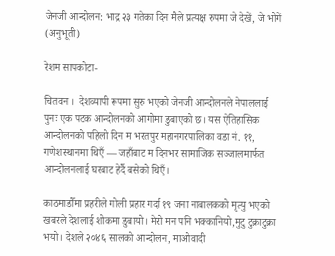जेनजी आन्दोलन: भाद्र २३ गतेका दिन मैले प्रत्यक्ष रुपमा जे देखें, जे भोगें (अनुभूती)

रेशम सापकोटा-

चितवन ।  देशव्यापी रूपमा सुरु भएको जेनजी आन्दोलनले नेपाललाई पुनः एक पटक आन्दोलनको आगोमा डुबाएको छ। यस ऐतिहासिक आन्दोलनको पहिलो दिन म भरतपुर महानगरपालिका वडा नं. ११, गणेशस्थानमा थिएँ — जहाँबाट म दिनभर सामाजिक सञ्जालमार्फत आन्दोलनलाई घरबाट हेर्दै बसेको थिएँ।

काठमाडौँमा प्रहरीले गोली प्रहार गर्दा १९ जना नाबालकको मृत्यु भएको खबरले देशलाई शोकमा डुबायो। मेरो मन पनि भक्कानियो,मुटु टुक्राटुक्रा भयो। देशले २०४६ सालको आन्दोलन, माओवादी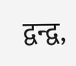द्वन्द्व,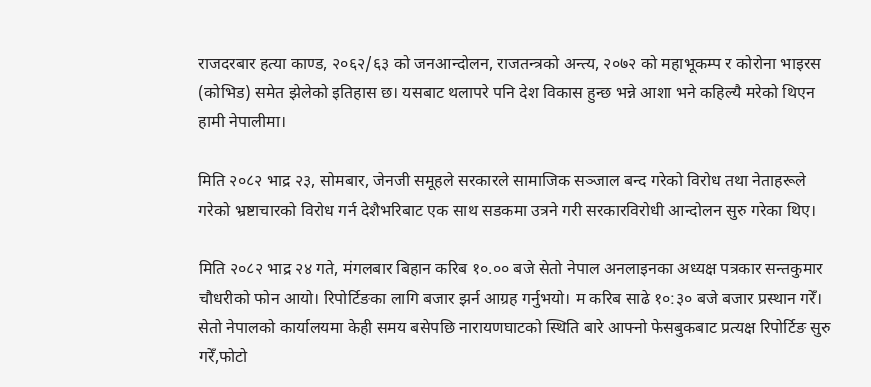राजदरबार हत्या काण्ड, २०६२/६३ को जनआन्दोलन, राजतन्त्रको अन्त्य, २०७२ को महाभूकम्प र कोरोना भाइरस (कोभिड) समेत झेलेको इतिहास छ। यसबाट थलापरे पनि देश विकास हुन्छ भन्ने आशा भने कहिल्यै मरेको थिएन हामी नेपालीमा।

मिति २०८२ भाद्र २३, सोमबार, जेनजी समूहले सरकारले सामाजिक सञ्जाल बन्द गरेको विरोध तथा नेताहरूले गरेको भ्रष्टाचारको विरोध गर्न देशैभरिबाट एक साथ सडकमा उत्रने गरी सरकारविरोधी आन्दोलन सुरु गरेका थिए।

मिति २०८२ भाद्र २४ गते, मंगलबार बिहान करिब १०.०० बजे सेतो नेपाल अनलाइनका अध्यक्ष पत्रकार सन्तकुमार चौधरीको फोन आयो। रिपोर्टिङका लागि बजार झर्न आग्रह गर्नुभयो। म करिब साढे १०:३० बजे बजार प्रस्थान गरेँ। सेतो नेपालको कार्यालयमा केही समय बसेपछि नारायणघाटको स्थिति बारे आफ्नो फेसबुकबाट प्रत्यक्ष रिपोर्टिङ सुरु गरेँ,फोटो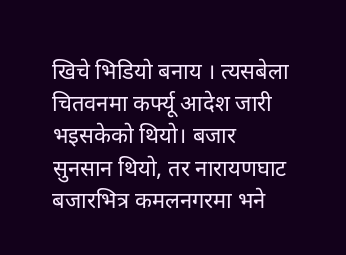खिचे भिडियो बनाय । त्यसबेला चितवनमा कर्फ्यू आदेश जारी भइसकेको थियो। बजार सुनसान थियो, तर नारायणघाट बजारभित्र कमलनगरमा भने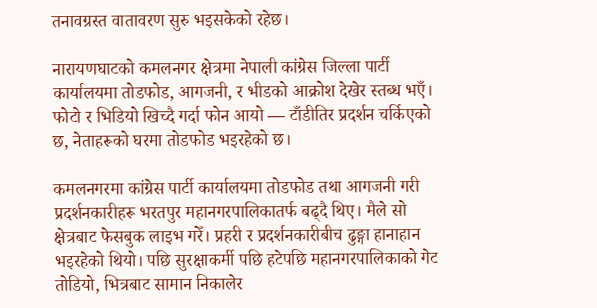तनावग्रस्त वातावरण सुरु भइसकेको रहेछ।

नारायणघाटको कमलनगर क्षेत्रमा नेपाली कांग्रेस जिल्ला पार्टी कार्यालयमा तोडफोड, आगजनी, र भीडको आक्रोश देखेर स्तब्ध भएँ। फोटो र भिडियो खिच्दै गर्दा फोन आयो — टाँडीतिर प्रदर्शन चर्किएको छ, नेताहरूको घरमा तोडफोड भइरहेको छ।

कमलनगरमा कांग्रेस पार्टी कार्यालयमा तोडफोड तथा आगजनी गरी प्रदर्शनकारीहरू भरतपुर महानगरपालिकातर्फ बढ्दै थिए। मैले सो क्षेत्रबाट फेसबुक लाइभ गरेँ। प्रहरी र प्रदर्शनकारीबीच ढुङ्गा हानाहान भइरहेको थियो। पछि सुरक्षाकर्मी पछि हटेपछि महानगरपालिकाको गेट तोडियो, भित्रबाट सामान निकालेर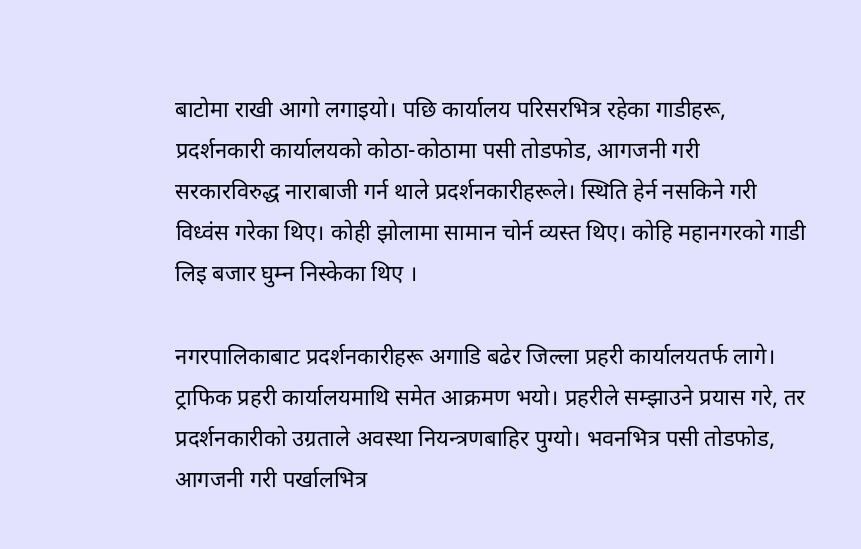बाटोमा राखी आगो लगाइयो। पछि कार्यालय परिसरभित्र रहेका गाडीहरू, प्रदर्शनकारी कार्यालयको कोठा-कोठामा पसी तोडफोड, आगजनी गरी सरकारविरुद्ध नाराबाजी गर्न थाले प्रदर्शनकारीहरूले। स्थिति हेर्न नसकिने गरी विध्वंस गरेका थिए। कोही झोलामा सामान चोर्न व्यस्त थिए। कोहि महानगरको गाडी लिइ बजार घुम्न निस्केका थिए ।

नगरपालिकाबाट प्रदर्शनकारीहरू अगाडि बढेर जिल्ला प्रहरी कार्यालयतर्फ लागे। ट्राफिक प्रहरी कार्यालयमाथि समेत आक्रमण भयो। प्रहरीले सम्झाउने प्रयास गरे, तर प्रदर्शनकारीको उग्रताले अवस्था नियन्त्रणबाहिर पुग्यो। भवनभित्र पसी तोडफोड, आगजनी गरी पर्खालभित्र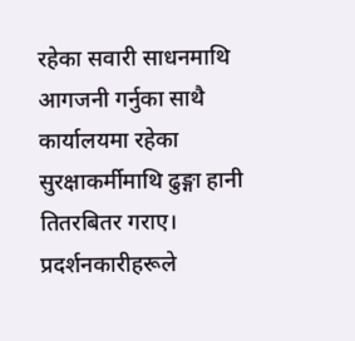रहेका सवारी साधनमाथि आगजनी गर्नुका साथै कार्यालयमा रहेका सुरक्षाकर्मीमाथि ढुङ्गा हानी तितरबितर गराए। प्रदर्शनकारीहरूले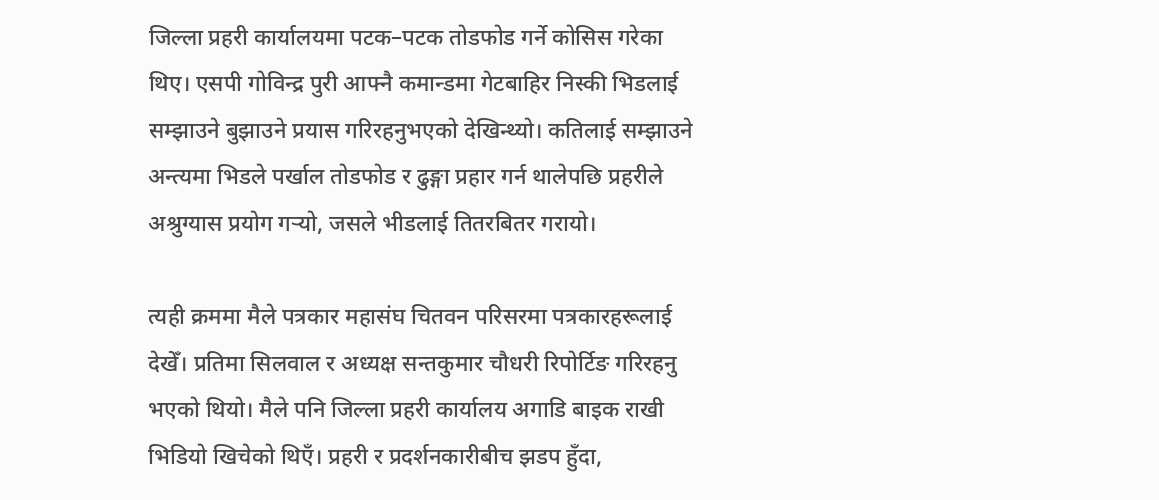जिल्ला प्रहरी कार्यालयमा पटक–पटक तोडफोड गर्ने कोसिस गरेका थिए। एसपी गोविन्द्र पुरी आफ्नै कमान्डमा गेटबाहिर निस्की भिडलाई सम्झाउने बुझाउने प्रयास गरिरहनुभएको देखिन्थ्यो। कतिलाई सम्झाउने अन्त्यमा भिडले पर्खाल तोडफोड र ढुङ्गा प्रहार गर्न थालेपछि प्रहरीले अश्रुग्यास प्रयोग गर्‍यो, जसले भीडलाई तितरबितर गरायो।

त्यही क्रममा मैले पत्रकार महासंघ चितवन परिसरमा पत्रकारहरूलाई देखेँ। प्रतिमा सिलवाल र अध्यक्ष सन्तकुमार चौधरी रिपोर्टिङ गरिरहनु भएको थियो। मैले पनि जिल्ला प्रहरी कार्यालय अगाडि बाइक राखी भिडियो खिचेको थिएँ। प्रहरी र प्रदर्शनकारीबीच झडप हुँदा,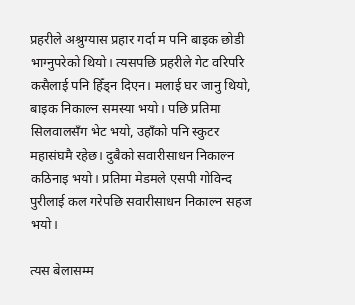प्रहरीले अश्रुग्यास प्रहार गर्दा म पनि बाइक छोडी भाग्नुपरेको थियो। त्यसपछि प्रहरीले गेट वरिपरि कसैलाई पनि हिँड्न दिएन। मलाई घर जानु थियो, बाइक निकाल्न समस्या भयो। पछि प्रतिमा सिलवालसँग भेट भयो, उहाँको पनि स्कुटर महासंघमै रहेछ। दुबैको सवारीसाधन निकाल्न कठिनाइ भयो। प्रतिमा मेडमले एसपी गोविन्द पुरीलाई कल गरेपछि सवारीसाधन निकाल्न सहज भयो।

त्यस बेलासम्म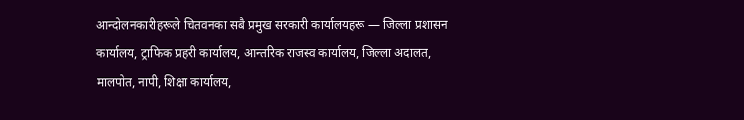आन्दोलनकारीहरूले चितवनका सबै प्रमुख सरकारी कार्यालयहरू — जिल्ला प्रशासन कार्यालय, ट्राफिक प्रहरी कार्यालय, आन्तरिक राजस्व कार्यालय, जिल्ला अदालत, मालपोत, नापी, शिक्षा कार्यालय,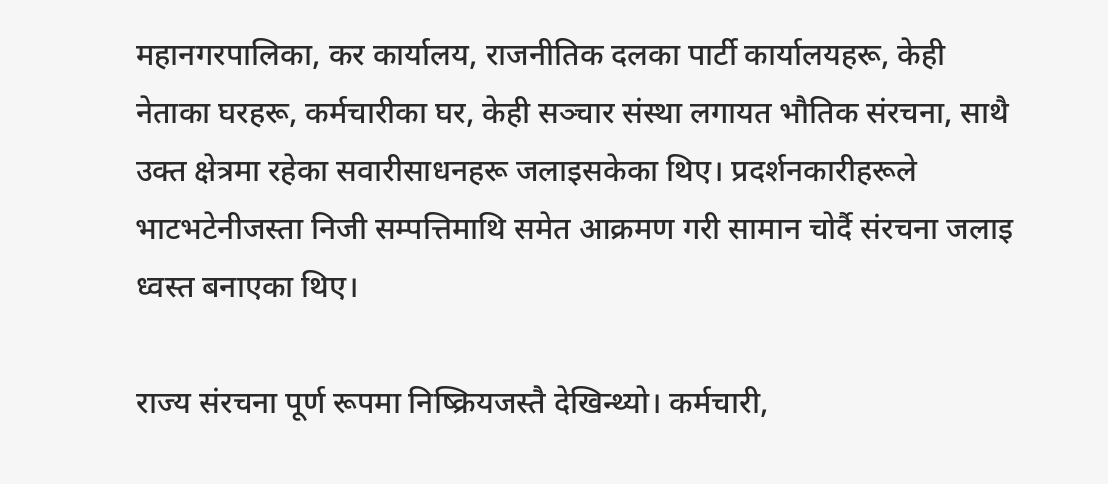महानगरपालिका, कर कार्यालय, राजनीतिक दलका पार्टी कार्यालयहरू, केही नेताका घरहरू, कर्मचारीका घर, केही सञ्चार संस्था लगायत भौतिक संरचना, साथै उक्त क्षेत्रमा रहेका सवारीसाधनहरू जलाइसकेका थिए। प्रदर्शनकारीहरूले भाटभटेनीजस्ता निजी सम्पत्तिमाथि समेत आक्रमण गरी सामान चोर्दै संरचना जलाइ ध्वस्त बनाएका थिए।

राज्य संरचना पूर्ण रूपमा निष्क्रियजस्तै देखिन्थ्यो। कर्मचारी,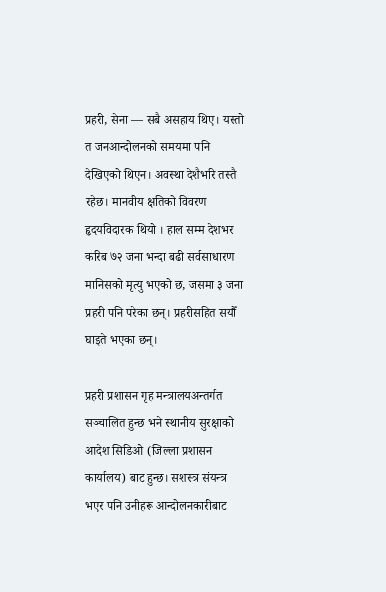प्रहरी, सेना — सबै असहाय थिए। यस्तो त जनआन्दोलनको समयमा पनि देखिएको थिएन। अवस्था देशैभरि तस्तै रहेछ। मानवीय क्षतिको विवरण हृदयविदारक थियो । हाल सम्म देशभर करिब ७२ जना भन्दा बढी सर्वसाधारण मानिसको मृत्यु भएको छ, जसमा ३ जना प्रहरी पनि परेका छन्। प्रहरीसहित सयौँ घाइते भएका छन्।

प्रहरी प्रशासन गृह मन्त्रालयअन्तर्गत सञ्चालित हुन्छ भने स्थानीय सुरक्षाको आदेश सिडिओ (जिल्ला प्रशासन कार्यालय) बाट हुन्छ। सशस्त्र संयन्त्र भएर पनि उनीहरू आन्दोलनकारीबाट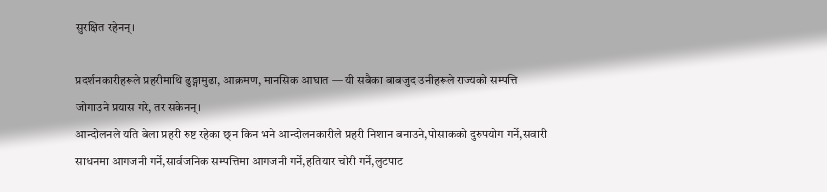सुरक्षित रहेनन्।

प्रदर्शनकारीहरूले प्रहरीमाथि ढुङ्गामुढा, आक्रमण, मानसिक आघात — यी सबैका बाबजुद उनीहरूले राज्यको सम्पत्ति जोगाउने प्रयास गरे, तर सकेनन्।
आन्दोलनले यति बेला प्रहरी रुष्ट रहेका छ्न किन भने आन्दोलनकारीले प्रहरी निशान बनाउने,पोसाकको दुरुपयोग गर्ने,सवारी साधनमा आगजनी गर्ने,सार्वजनिक सम्पत्तिमा आगजनी गर्ने,हतियार चोरी गर्ने,लुटपाट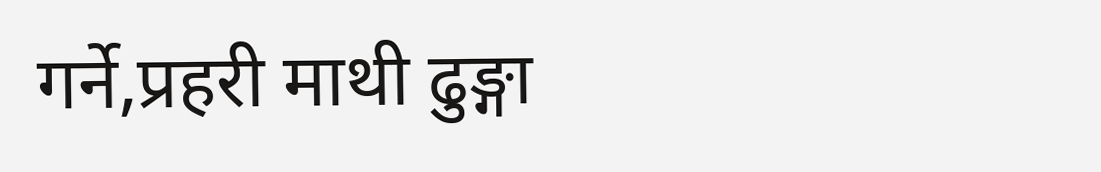गर्ने,प्रहरी माथी ढुङ्गा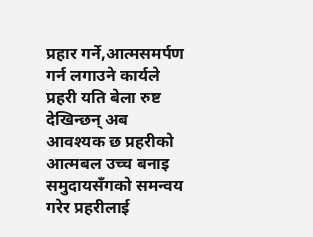प्रहार गर्ने,आत्मसमर्पण गर्न लगाउने कार्यले प्रहरी यति बेला रुष्ट देखिन्छन् अब आवश्यक छ प्रहरीको आत्मबल उच्च बनाइ समुदायसँगको समन्वय गरेर प्रहरीलाई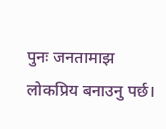पुनः जनतामाझ लोकप्रिय बनाउनु पर्छ।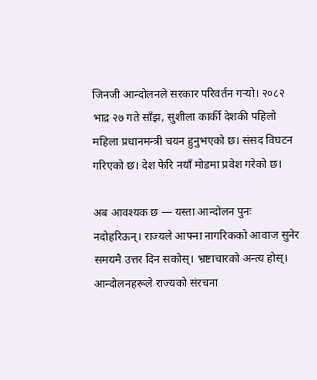जिनजी आन्दोलनले सरकार परिवर्तन गर्‍यो। २०८२ भाद्र २७ गते साँझ, सुशीला कार्की देशकी पहिलो महिला प्रधानमन्त्री चयन हुनुभएको छ। संसद विघटन गरिएको छ। देश फेरि नयाँ मोडमा प्रवेश गरेको छ।

अब आवश्यक छ — यस्ता आन्दोलन पुनः नदोहरिऊन्। राज्यले आफ्ना नागरिकको आवाज सुनेर समयमै उत्तर दिन सकोस्। भ्रष्टाचारको अन्त्य होस्। आन्दोलनहरूले राज्यको संरचना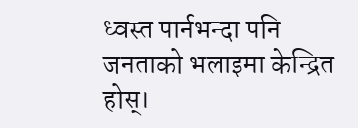ध्वस्त पार्नभन्दा पनि जनताको भलाइमा केन्द्रित होस्।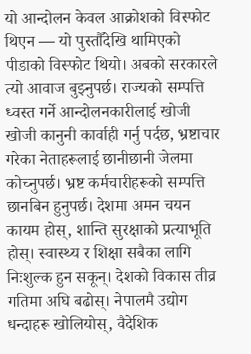यो आन्दोलन केवल आक्रोशको विस्फोट थिएन — यो पुस्तौँदेखि थामिएको पीडाको विस्फोट थियो। अबको सरकारले त्यो आवाज बुझ्नुपर्छ। राज्यको सम्पत्ति ध्वस्त गर्ने आन्दोलनकारीलाई खोजी खोजी कानुनी कार्वाही गर्नु पर्दछ, भ्रष्टाचार गरेका नेताहरूलाई छानीछानी जेलमा कोच्नुपर्छ। भ्रष्ट कर्मचारीहरूको सम्पत्ति छानबिन हुनुपर्छ। देशमा अमन चयन कायम होस्, शान्ति सुरक्षाको प्रत्याभूति होस्। स्वास्थ्य र शिक्षा सबैका लागि निःशुल्क हुन सकून्। देशको विकास तीव्र गतिमा अघि बढोस्। नेपालमै उद्योग धन्दाहरू खोलियोस्, वैदेशिक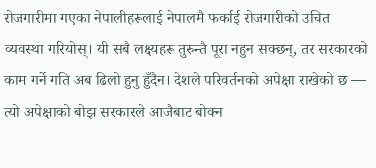रोजगारीमा गएका नेपालीहरूलाई नेपालमै फर्काई रोजगारीको उचित व्यवस्था गरियोस्। यी सबै लक्ष्यहरू तुरुन्तै पूरा नहुन सक्छन्, तर सरकारको काम गर्ने गति अब ढिलो हुनु हुँदैन। देशले परिवर्तनको अपेक्षा राखेको छ — त्यो अपेक्षाको बोझ सरकारले आजैबाट बोक्न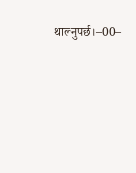थाल्नुपर्छ।–00–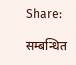Share:

सम्बन्धित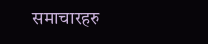समाचारहरु